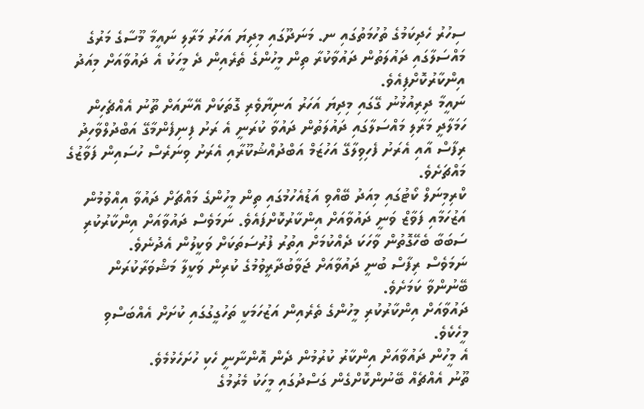ސިހުރު ހެދިކަމުގެ ތުހުމަތުގައި ނ. މަނަދޫގައި މިދިޔަ އަހަރު މަރާލި ނައީމާ މޫސާގެ މަރުގެ މައްސަލާގައި ދައުލަތުން ދައުވާކުރާ ތިން މީހުންގެ ތެރެއިން ދެ މީހަކު އެ ދައުވާއަށް މިއަދު އިންކާރުކޮށްފިއެވެ.
ނައީމާ ދިރިއުޅުނު ގޭގައި މިދިޔަ އަހަރު އަނިޔާވެރި ގޮތަކަށް އޭނާއަށް ތޫނު އެއްޗެހިން ހަމަލާދީ މަރާލި މައްސަލާގައި ދައުލަތުން ދައުވާ ކުރަނީ އެ ރަށު ފިނިފެންމާގޭ އަބްދުލްވާހިދު ރިފާސް އާއި އެރަށު ފެހިވިލާގޭ އަހުޒަމް އަބްދުއްޝުކޫރާއި އެރަށު ވިނަރެސް ހުސައިން ފަވާޒުގެ މައްޗަށެވެ.
ކްރިމިނަލް ކޯޓުގައި މިއަދު ބޭއްވި އަޑުއެހުމުގައި ތިން މީހުންގެ މައްޗަށް ދައުވާ އިއްވުމުން އަޒުހަމާއި ފަވާޒް ވަނީ ދައުވާއަށް އިންކާރުކޮށްފައެވެ. ނަމަވެސް ދައުވާއަށް އިންކާރުކުރި ސަބަބާ ބެހޭގޮތުން ވާހަކަ ދެއްކުމަށް އިތުރު ފުރުސަތަކަށް ވަކީލުން އެދުނެވެ.
ނަމަވެސް ރިފާސް ބުނީ ދައުވާއަށް ޖަވާބުދާރީވުމުގެ ކުރިން ވަކީލާ މަޝްވަރާކުރަން ބޭނުންވާ ކަމަށެވެ.
ދައުވާއަށް އިންކާރުކުރި މީހުންގެ ތެރެއިން އަޒުހަމަކީ ތަހުގީގުގައި ކުށަށް އެއްބަސްވި މީހެކެވެ.
އެ މީހުން ދައުވާއަށް އިންކާރު ކުރުމުން ދެން އޮންނާނީ ހެކި ހުށަހެޅުމެވެ.
ތޫނު އެއްޗެއް ބޭނުންކޮށްގެން ގަސްދުގައި މީހަކު މެރުމުގެ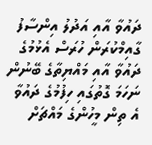ދައުވާ އާއި އަދުލު އިންސާފު ގާއިމްކުރަން ހުރަސް އެޅުމުގެ ދައުވާ އާއި މައްޔިތާގެ ބޭނުން ނަހަމަ ގޮތުގައި ހިފުމުގެ ދައުވާ އެ ތިން މީހުންގެ މައްޗަށް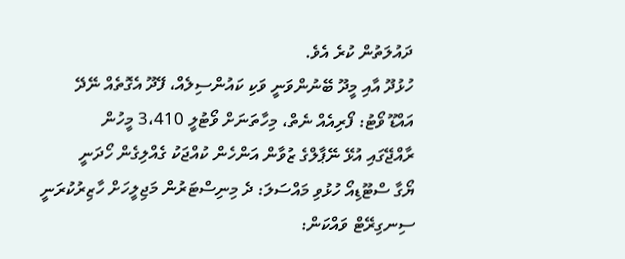ދައުލަތުން ކުރެ އެވެ.
ހުޅުދޫ އާއި މީދޫ ބޭނުންވަނީ ވަކި ކައުންސިލެއް، ފޭދޫ އެގޮތެއް ނޭދޭ
އައްޑޫ ވޯޓު: ފޯރިއެއް ނެތް، މިހާތަނަށް ވޯޓުލީ 3،410 މީހުން
ރާއްޖޭގައި އުޅޭ ނޭޕާލްގެ ޒުވާން އަންހެން ކުއްޖަކު ގެއްލިގެން ހޯދަނީ
ޔޯގާ ސްޓޫޑިއޯ ހުޅުވި މައްސަލަ: ދެ މިނިސްޓަރުން މަޖިލީހަށް ހާޒިރުކުރަނީ
ސިނގިރޭޓް ވައްކަން: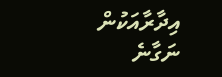އިދާރާއަކުން ނަގާނެ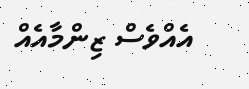އެއްވެސް ޒިންމާއެއް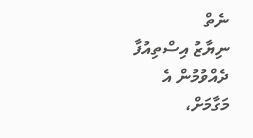ނެތް
ނިޔާޒު އިސްތިއުފާ ދެއްވުމުން އެ މަގާމަށް،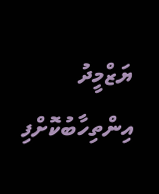ޔަޒްމީދު އިންތިހާބުކޮށްފި